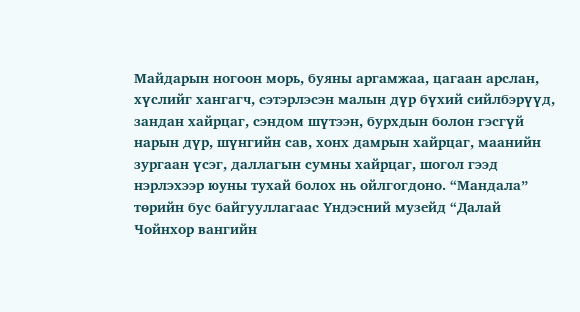Майдарын ногоон морь, буяны аргамжаа, цагаан арслан, хүслийг хангагч, сэтэрлэсэн малын дүр бүхий сийлбэрүүд, зандан хайрцаг, сэндом шүтээн, бурхдын болон гэсгүй нарын дүр, шүнгийн сав, хонх дамрын хайрцаг, маанийн зургаан үсэг, даллагын сумны хайрцаг, шогол гээд нэрлэхээр юуны тухай болох нь ойлгогдоно. “Мандала” төрийн бус байгууллагаас Үндэсний музейд “Далай Чойнхор вангийн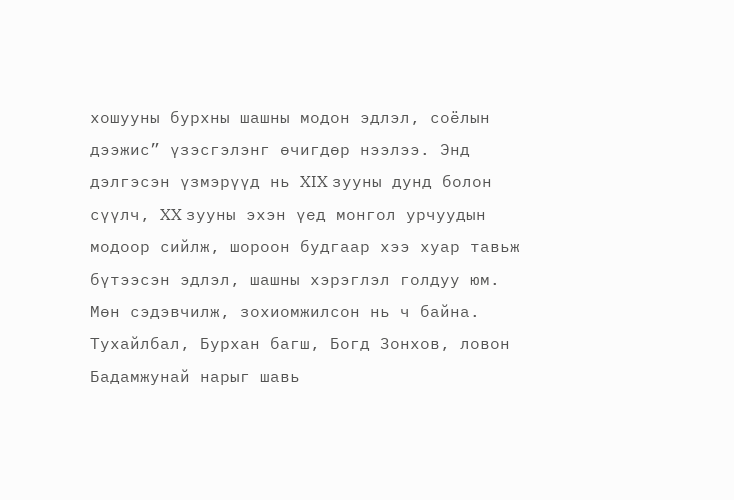хошууны бурхны шашны модон эдлэл, соёлын дээжис” үзэсгэлэнг өчигдөр нээлээ. Энд дэлгэсэн үзмэрүүд нь XIX зууны дунд болон сүүлч, XX зууны эхэн үед монгол урчуудын модоор сийлж, шороон будгаар хээ хуар тавьж бүтээсэн эдлэл, шашны хэрэглэл голдуу юм. Мөн сэдэвчилж, зохиомжилсон нь ч байна. Тухайлбал, Бурхан багш, Богд Зонхов, ловон Бадамжунай нарыг шавь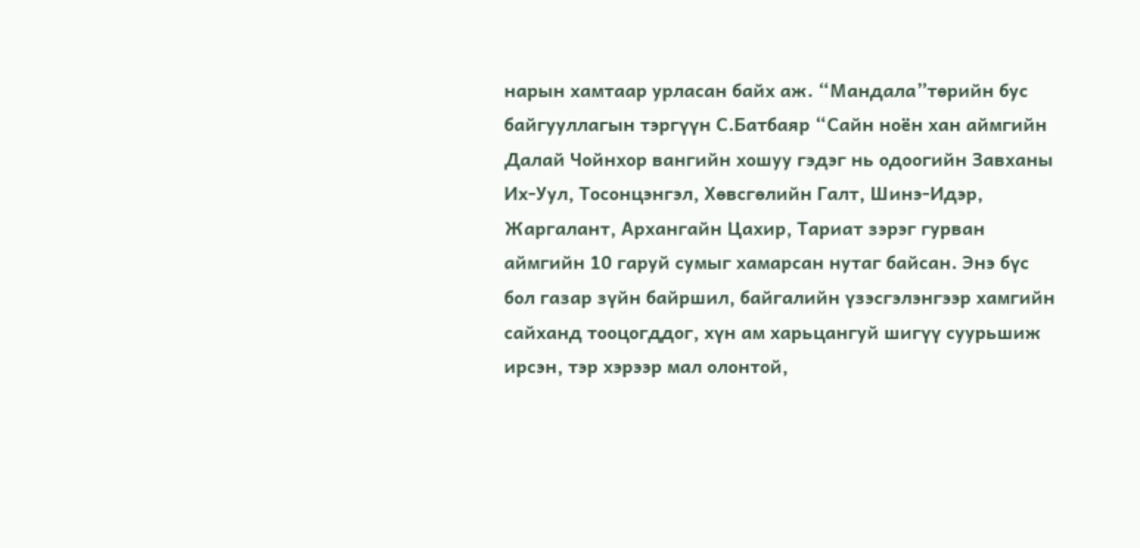нарын хамтаар урласан байх аж. “Мандала”төрийн бус байгууллагын тэргүүн С.Батбаяр “Сайн ноён хан аймгийн Далай Чойнхор вангийн хошуу гэдэг нь одоогийн Завханы Их-Уул, Тосонцэнгэл, Хөвсгөлийн Галт, Шинэ-Идэр, Жаргалант, Архангайн Цахир, Тариат зэрэг гурван аймгийн 10 гаруй сумыг хамарсан нутаг байсан. Энэ бүс бол газар зүйн байршил, байгалийн үзэсгэлэнгээр хамгийн сайханд тооцогддог, хүн ам харьцангуй шигүү суурьшиж ирсэн, тэр хэрээр мал олонтой,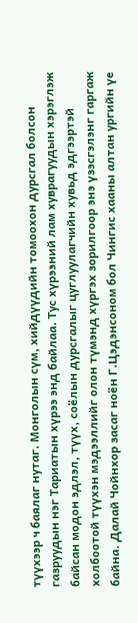түүхээр ч баялаг нутаг. Монголын сүм, хийдүүдийн томоохон дурсгал болсон газруудын нэг Тариатын хүрээ энд байлаа. Тус хүрээний лам хуврагуудын хэрэглэж байсан модон эдлэл, түүх, соёлын дурсгалыг цуглуулагчийн хувьд эдгээртэй холбоотой түүхэн мэдээллийг олон түмэнд хүргэх зорилгоор энэ үзэсгэлэнг гаргаж байна. Далай Чойнхор засаг ноён Г.Цэдэнсоном бол Чингис хааны алтан ургийн үе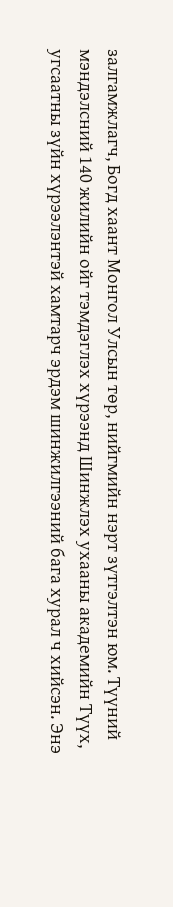залгамжлагч, Богд хаант Монгол Улсын төр, нийгмийн нэрт зүтгэлтэн юм. Түүний мэндэлсний 140 жилийн ойг тэмдэглэх хүрээнд Шинжлэх ухааны академийн Түүх, угсаатны зүйн хүрээлэнтэй хамтарч эрдэм шинжилгээний бага хурал ч хийсэн. Энэ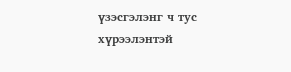үзэсгэлэнг ч тус хүрээлэнтэй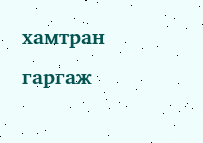хамтран гаргаж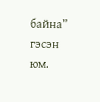байна” гэсэн юм.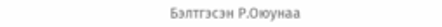Бэлтгэсэн Р.Оюунаа